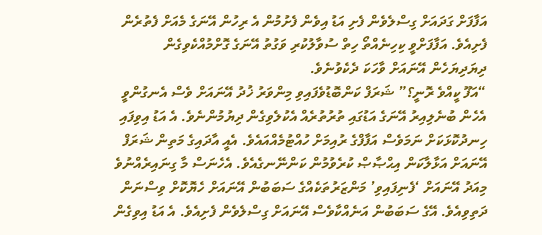އަފާފަށް ގަދައަށް ގިސްލެވެން ފެށި އަޑު އިވެން ފެށުމުން އެ ރިހުން އޭނަގެ މެއަށް ފެތުރެން ފެށިއެވެ. އަފާފަށްވީ ކިހިނެއްތޯ ހިތް ސުވާލުކުރި ވަގުތު އޭނަގެ ގޮށްމުއްކެވިގެން ދިޔަދިޔަހެން އޭނައަށް ވާހަކަ ދެކެވުނެވެ.
“އަފޫ ކީއްވެ ރޮނީ؟” ޝަރަފް ކަންބޮޑުވެފައިވި މިންވަރު ޚުދު އޭނައަށް ވެސް އެނގުންވީ އެހެން ބުނެލިއިރު އޭނަގެ އަޑުގައި ތުރުތުރެއް އެކުލެވިގެން ދިޔުމުންނެވެ. އެ އަޑު އިވިފައި ހިނދުކޮޅަކަށް ނަމަވެސް އަފާފްގެ ރުއިމަށް ހުއްޓުމެއްއައެވެ. އެއީ އާދައިގެ މަތިން ޝަރަފް އޭނައަށް އަޅާލާކަން އިޙްޞާޞް ކުރެވުމުން ކަންނޭނގެއެވެ. އެހެނަސް މާ ގިނައިރެއްނުވެ މިއަދު އޭނައަށް ‘ފެނިފައިވި’ މަންޒަރުތަކެއްގެ ސަބަބުން އޭނައަށް ހެޔޮކޮށް ވިސްނަން ދަތިވިއެވެ. އޭގެ ސަބަބުން އަނެއްކާވެސް އޭނައަށް ގިސްލެވެން ފެށިއެވެ. އެ އަޑު އިވިގެން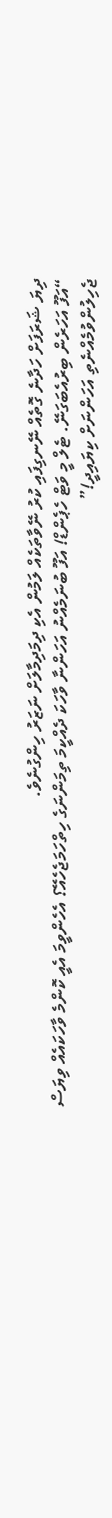ދިޔަ ޝަރަފަށް ހަދާނެ ގޮތެއް ނޭނގިފައި ކުރު ނޭވާތަކެއް ލަމުން އެކި ދިމަދިމާލަށް ނަޒަރު ހިންގުނެވެ.
“އަފޫ އަހަރެން ބިރުއެބަގަނޭ. ޓެލް މީ ވަޓް ހެޕެންޑް! އަފޫ ބުނަމެއްނު އަހަންނާ ވާހަކަ ދެއްކީމަ ތިމަންނަގެ ހިތްހަމަޖެހެއޭ؟ އެހެންވީމަ އެއީ ކޮންމެ ވާހަކައެއް ވިޔަސް ޖެހިލުންވުމެއްނެތި އަހަންނަށް ކިޔައިދީ!”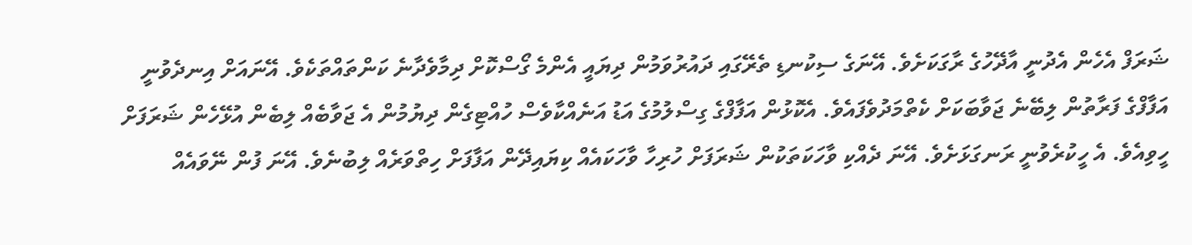ޝަރަފް އެހެން އެދުނީ އާދޭހުގެ ރާގަކަށެވެ. އޭނަގެ ސިކުނޑި ތެރޭގައި ދައުރުވަމުން ދިޔައީ އެންމެ ގޯސްކޮށް ދިމާވެދާނެ ކަންތައްތަކެވެ. އޭނައަށް އިނދެވުނީ އަފާފްގެ ފަރާތުން ލިބޭނެ ޖަވާބަކަށް ކެތްމަދުވެފައެވެ. އެކޮޅުން އަފާފްގެ ގިސްލުމުގެ އަޑު އަނެއްކާވެސް ހުއްޓިގެން ދިޔުމުން އެ ޖަވާބެއް ލިބެން އުޅޭހެން ޝަރަފަށް ހީވިއެވެ. އެ ހީކުރެވުނީ ރަނގަޅަށެވެ. އޭނަ ދެއްކި ވާހަކަތަކުން ޝަރަފަށް ހުރިހާ ވާހަކައެއް ކިޔައިދޭން އަފާފަށް ހިތްވަރެއް ލިބުނެވެ. އޭނަ ފުން ނޭވައެއް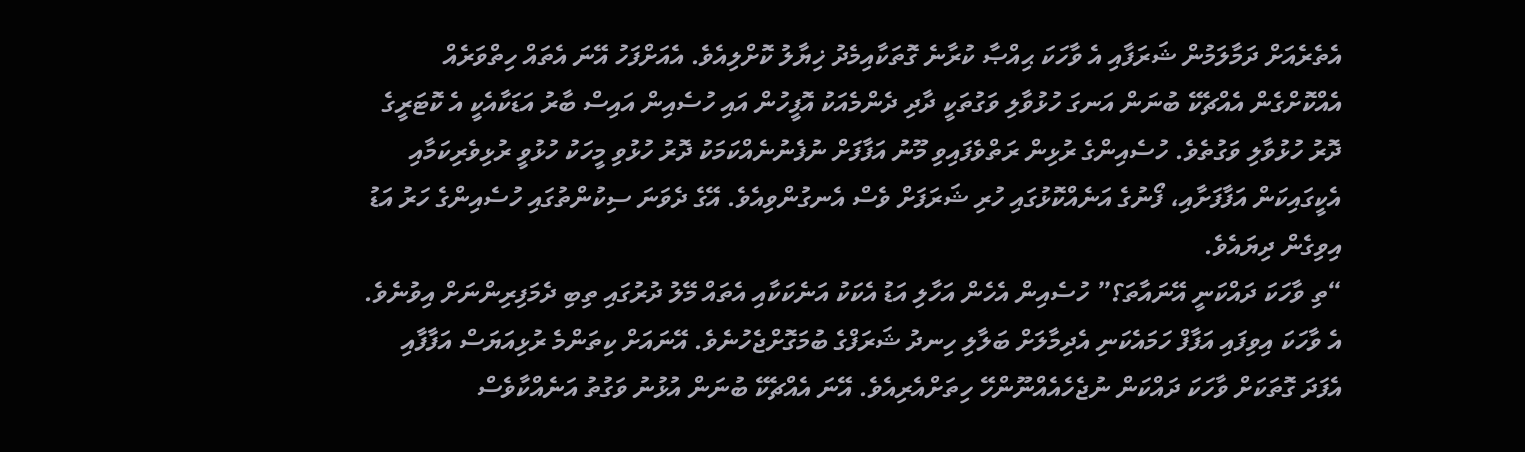އެތެރެއަށް ދަމާލަމުން ޝަރަފާއި އެ ވާހަކަ ޙިއްޞާ ކުރާނެ ގޮތަކާއިމެދު ޚިޔާލު ކޮށްލިއެވެ. އެއަށްފަހު އޭނަ އެތައް ހިތްވަރެއް އެއްކޮށްގެން އެއްޗެކޭ ބުނަން އަނގަ ހުޅުވާލި ވަގުތަކީ ދާދި ދެންމެއަކު އޮފީހުން އައި ހުސެއިން އައިސް ބާރު އަޑަކާއެކީ އެ ކޮޓަރީގެ ދޮރު ހުޅުވާލި ވަގުތެވެ. ހުސެއިންގެ ރުޅިން ރަތްވެފައިވި މޫނު އަފާފަށް ނުފެނުނެއްކަމަކު ދޮރު ހުޅުވި މީހަކު ހުޅުވީ ރުޅިވެރިކަމާއި އެކީގައިކަން އަފާފަށާއި، ފޯނުގެ އަނެއްކޮޅުގައި ހުރި ޝަރަފަށް ވެސް އެނގުންވިއެވެ. އޭގެ ދެވަނަ ސިކުންތުގައި ހުސެއިންގެ ހަރު އަޑު އިވިގެން ދިޔައެވެ.
“ތި ވާހަކަ ދައްކަނީ އޭނައާތަ؟” ހުސެއިން އެހެން އަހާލި އަޑު އެކަކު އަނެކަކާއި އެތައް މޭލު ދުރުގައި ތިބި ދެމަފިރިންނަށް އިވުނެވެ. އެ ވާހަކަ އިވިފައި އަފާފް ހަމައެކަނި އެދިމާލަށް ބަލާލި ހިނދު ޝަރަފްގެ ބުމަގޮށްޖެހުނެވެ. އޭނައަށް ކިތަންމެ ރުޅިއަޔަސް އަފާފާއި އެފަދަ ގޮތަކަށް ވާހަކަ ދައްކަން ނުޖެހެއެއްނޫންހޭ ހިތަށްއެރިއެވެ. އޭނަ އެއްޗެކޭ ބުނަން އުޅުނު ވަގުތު އަނެއްކާވެސް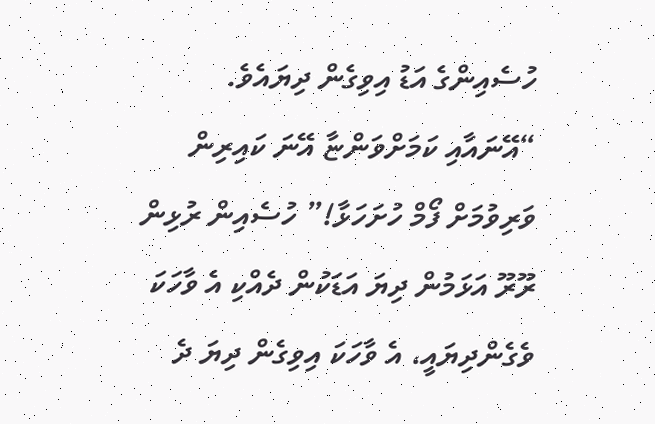ހުސެއިންގެ އަޑު އިވިގެން ދިޔައެވެ.
“އޭނައާއި ކަމަށްވަންޏާ އޭނަ ކައިރިން ވަރިވުމަށް ފޯމް ހުށަހަޅާ!” ހުސެއިން ރުޅިން ރޫރޫ އަޅަމުން ދިޔަ އަޑަކުން ދެއްކި އެ ވާހަކަ ވެގެންދިޔައީ، އެ ވާހަކަ އިވިގެން ދިޔަ ދެ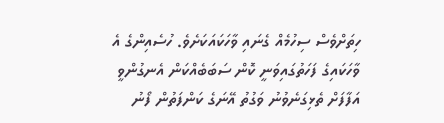ހިތަށްވެސް ސިހުމެއް ގެނައި ވާހަކައަކަށެވެ. ހުސެއިންގެ އެ ވާހަކައިގެ ފަހަތުގައިވަނީ ކޮން ސަބަބެއްކަން އެނގުންވީ އަފާފަށް ތެޅިގަނެވުނު ވަގުތު އޭނަގެ ކަންފަތުން ފޯނު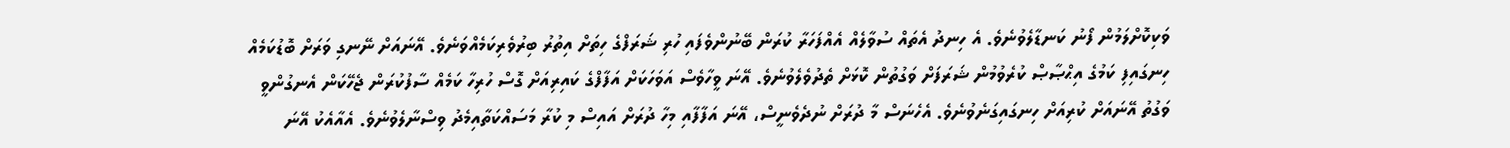ވަކިކޮށްލަމުން ފޯނު ކަނޑާލެވުނެވެ. އެ ހިނދު އެތައް ސުވާލެއް އެއްފަހަރާ ކުރަން ބޭނުންވެފައި ހުރި ޝަރަފްގެ ހިތަށް އިތުރު ބިރުވެރިކަމެއްވަނެވެ. އޭނައަށް ނޭނގި ވަރަށް ބޮޑުކަމެއް ހިނގައިފި ކަމުގެ އިޙްޞާޞް ކުރެވުމުން ޝަރަފަށް ވަގުތުން ކޮޅަށް ތެދުވެލެވުނެވެ. އޭނަ ވީހާވެސް އަވަހަކަށް އަފާފްގެ ކައިރިއަށް ގޮސް ހުރިހާ ކަމެއް ސާފުކުރަން ޖެހޭކަން އެނގުންވީ ވަގުތު އޭނައަށް ކުރިއަށް ހިނގައިގަނެވުނެވެ. އެހެނަސް މާ ދުރަށް ނުދެވެނީސް، އޭނަ އަފާފާއި މިހާ ދުރަށް އައިސް މި ކުރާ މަސައްކަތާއިމެދު ވިސްނާލެވުނެވެ. އެއާއެކު އޭނަ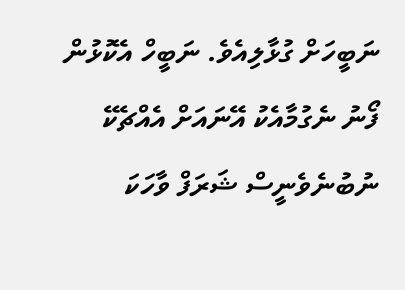ނަބީހަށް ގުޅާލިއެވެ. ނަބީހް އެކޮޅުން ފޯނު ނެގުމާއެކު އޭނައަށް އެއްޗެކޭ ނުބުނެވެނީސް ޝަރަފް ވާހަކަ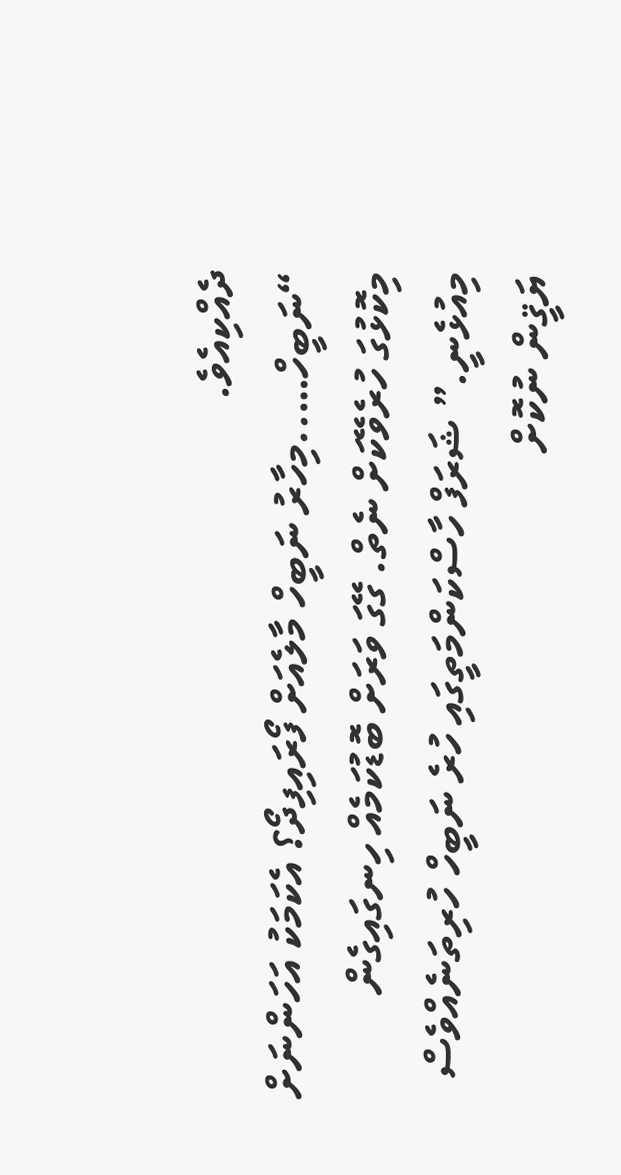ދެއްކިއެވެ.
“ނަބީހް…..މިހާރު ނަބީހް މާލެއަށް ފޯރައިފިދޯ؟ އެކަމަކު އަހަންނަށް މިކޮޅުގަ ހުރެވޭކަށް ނެތް. ގޭގަ ވަރަށް ބޮޑުކަމެއް ހިނގައިގެން މިއުޅެނީ.” ޝަރަފް ހާސްކަންމަތީގައި ހުރެ ނަބީހް ހުރިތަނެއްވެސް ޔަޤީން ނުކޮށް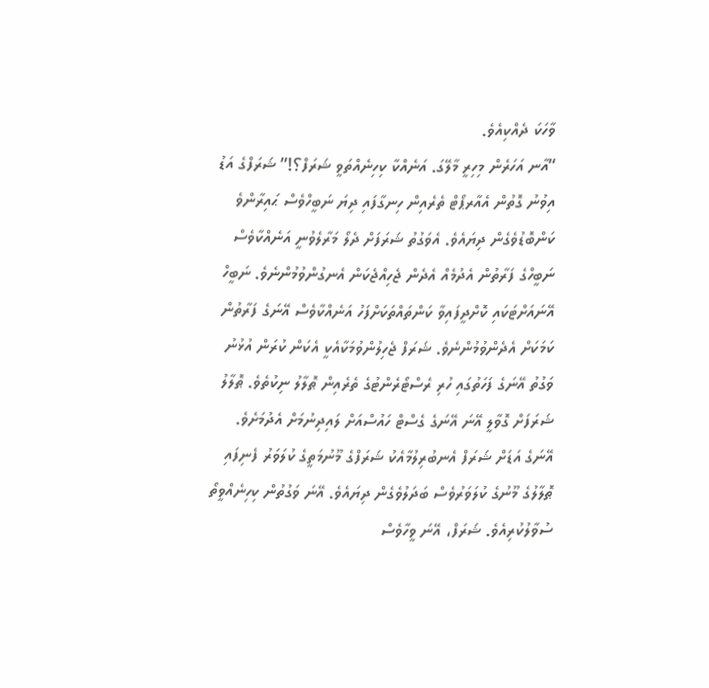ވާހަކަ ދެއްކިއެވެ.
“އާނ އަހަރެން މިހިރީ މާލޭގަ. އަނެއްކާ ކިހިނެއްތަވީ ޝަރަފް؟!” ޝަރަފްގެ އަޑު އިވުނު ގޮތުން އެއާރޕޯޓް ތެރެއިން ހިނގާފައި ދިޔަ ނަބީހްވެސް ޙައިރާންވެ ކަންބޮޑުވެގެން ދިޔައެވެ. އެވަގުތު ޝަރަފަށް ދެލޯ މަރާލެވުނީ އަނެއްކާވެސް ނަބީހްގެ ފަރާތުން އެދުމެއް އެދެން ޖެހިއްޖެކަން އެނގުންވުމުންނެވެ. ނަބީހް އޭނައަށްޓަކައި ކޮށްދީފައިވާ ކަންތައްތަކަށްފަހު އަނެއްކާވެސް އޭނަގެ ފަރާތުން ކަމަކަށް އެދެންވުމުންނެވެ. ޝަރަފް ޖެހިލުންވުމަކާއެކީ އެކަން ކުރަން އުޅުނު ވަގުތު އޭނަގެ ފަހަތުގައި ހުރި ރެސްޓޯރެންޓުގެ ތެރެއިން ޠޮލާލު ނިކުތެވެ. ޠޮލާލު ޝަރަފަށް ގޮވާލީ އޭނަ އޭނަގެ ގެސްޓް ހައުސްއަށް ލައިދިނުމަށް އެދުމަށެވެ. އޭނަގެ އަޑަށް ޝަރަފް އެނބުރިލުމާއެކު ޝަރަފްގެ މޫނުމަތީގެ ކުލަވަރު ފެނިފައި ޠޮލާލުގެ މޫނުގެ ކުލަވަރުވެސް ބަދަލުވެގެން ދިޔައެވެ. އޭނަ ވަގުތުން ކިހިނެއްވީތޯ ސުވާލުކުރިއެވެ. ޝަރަފް، އޭނަ ވީހާވެސް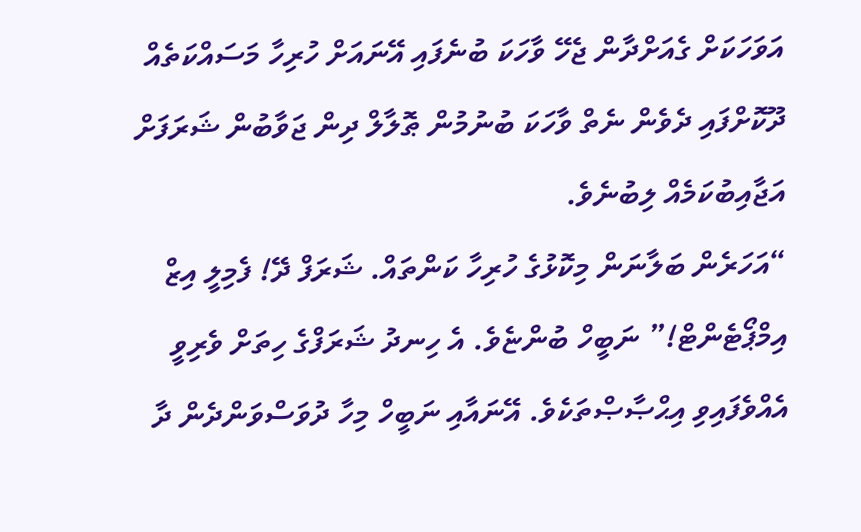އަވަހަކަށް ގެއަށްދާން ޖެހޭ ވާހަކަ ބުނެފައި އޭނައަށް ހުރިހާ މަސައްކަތެއް ދޫކޮށްފައި ދެވެން ނެތް ވާހަކަ ބުނުމުން ޠޮލާލް ދިން ޖަވާބުން ޝަރަފަށް އަޖާއިބުކަމެއް ލިބުނެވެ.
“އަހަރެން ބަލާނަން މިކޮޅުގެ ހުރިހާ ކަންތައް. ޝަރަފް ދޭ! ފެމިލީ އިޒް އިމްޕޯޓެންޓް!” ނަބީހް ބުންޏެވެ. އެ ހިނދު ޝަރަފްގެ ހިތަށް ވެރިވީ އެއްވެފައިވި އިޙްޞާޞްތަކެވެ. އޭނައާއި ނަބީހް މިހާ ދުވަސްވަންދެން ދާ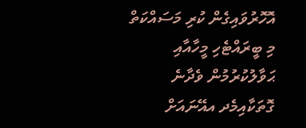އޮހޮރުވައިގެން ކުރި މަސައްކަތް މި ބީރައްޓެހި މީހާއާއި ޙަވާލުކުރުމުން ވެދާނެ ގޮތަކާއިމެދ އއޭނައަށް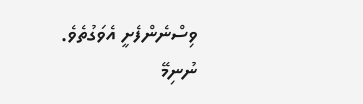ވިސްނެންފެށީ އެވަގުތެވެ.
ނުނިމޭ